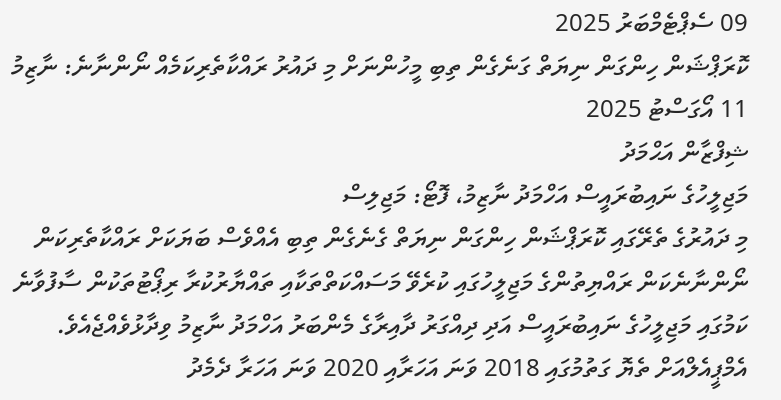09 ސެޕްޓެމްބަރު 2025
ކޮރަޕްޝަން ހިންގަން ނިޔަތް ގަނެގެން ތިބި މީހުންނަށް މި ދައުރު ރައްކާތެރިކަމެއް ނޯންނާނެ: ނާޒިމު
11 އޯގަސްޓު 2025
ޝިފްޒާން އަޙްމަދު
މަޖިލީހުގެ ނައިބުރައީސް އަހްމަދު ނާޒިމު، ފޮޓޯ: މަޖިލިސް
މި ދައުރުގެ ތެރޭގައި ކޮރަޕްޝަން ހިންގަން ނިޔަތް ގެނެގެން ތިބި އެއްވެސް ބަޔަކަށް ރައްކާތެރިކަން ނޯންނާނެކަން ރައްޔިތުންގެ މަޖިލީހުގައި ކުރެވޭ މަސައްކަތްތަކާއި ތައްޔާރުކުރާ ރިޕޯޓުތަކުން ސާފުވާނެ ކަމުގައި މަޖިލީހުގެ ނައިބުރައީސް އަދި ދިއްގަރު ދާއިރާގެ މެންބަރު އަހްމަދު ނާޒިމު ވިދާޅުވެއްޖެއެވެ.
އެމްޕީއެލްއަށް ތެޔޮ ގަތުމުގައި 2018 ވަނަ އަހަރާއި 2020 ވަނަ އަހަރާ ދެމެދު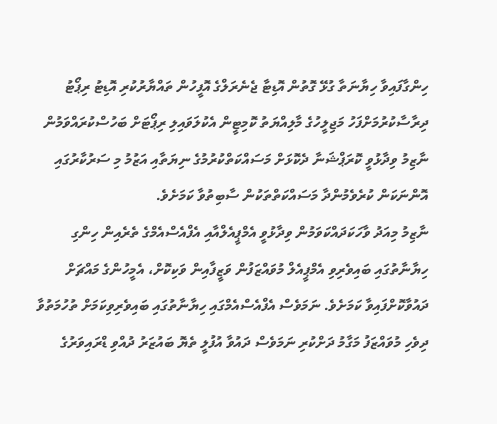ހިންގާފައިވާ ހިޔާނަތާ ގުޅޭ ގޮތުން އޮޑިޓާ ޖެނެރަލްގެ އޮފީހުން ތައްޔާރުކުރި އޮޑިޓު ރިޕޯޓު ދިރާސާކުރުމަށްފަހު މަޖިލީހުގެ މާލިއްޔަތު ކޮމިޓީން އެކުލަވައިލި ރިޕޯޓަށް ބަހުސްކުރައްވަމުން ނާޒިމު ވިދާޅުވީ ކޮރަޕްޝަނާ ދެކޮޅަށް މަސައްކަތްކުރުމުގެ ނިޔަތާއި އަޒުމު މި ސަރުކާރުގައި އޮންނަކަން ކުރެވެމުންދާ މަސައްކަތްތަކުން ސާބިތުވާ ކަމަށެވެ.
ނާޒިމު މިއަދު ވާހަކަދައްކަވަމުން ވިދާޅުވީ އެމްޕީއެލްއާއި އެފްއެސްއެމްގެ ތެރެއިން ހިންގި ހިޔާނާތުގައި ބައިވެރިވި އެމްޕީއެލް މުވައްޒަފުން ވަޒީފާއިން ވަކިކޮށް، އެމީހުންގެ މައްޗަށް ދައުވާކޮށްފައިވާ ކަމަށެވެ. ނަމަވެސް އެފްއެސްއެމްގައި ހިޔާނާތުގައި ބައިވެރިވިކަމަށް ތުހުމަތުވާ ދިވެހި މުވައްޒަފު މަގާމު ދަށްކުރި ނަމަވެސް ދައުވާ އުފުލީ ތެޔޮ ބައުޒަރު ދުއްވި ޑްރައިވަރުގެ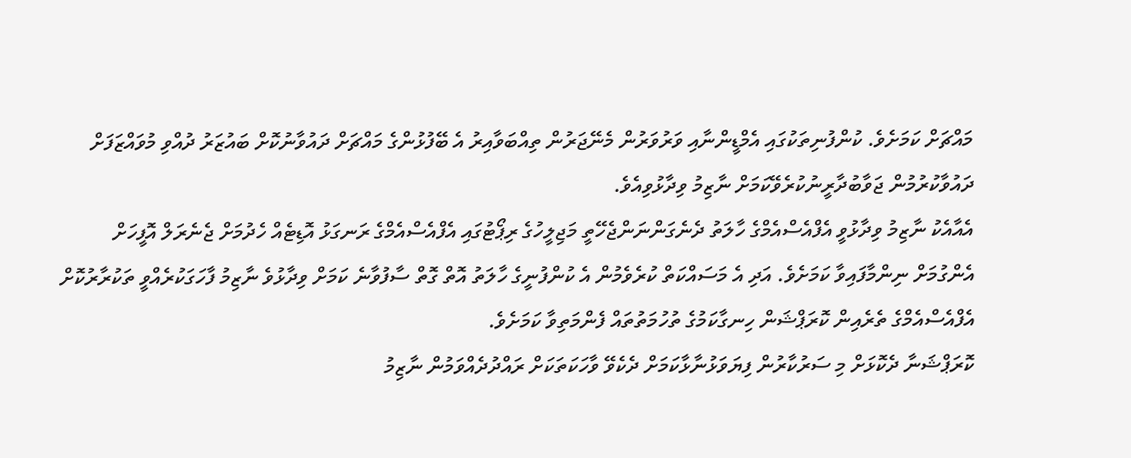މައްޗަށް ކަމަށެވެ. ކުންފުނިތަކުގައި އެމްޑީންނާއި ވަރުވަރުން މެނޭޖަރުން ތިއްބަވާއިރު އެ ބޭފުޅުންގެ މައްޗަށް ދައުވާނުކޮށް ބައުޒަރު ދުއްވި މުވައްޒަފަށް ދައުވާކުރުމުން ޖަވާބުދާރީނުކުރެވޭކަމަށް ނާޒިމު ވިދާޅުވިއެވެ.
އެއާއެކު ނާޒިމު ވިދާޅުވީ އެފްއެސްއެމްގެ ހާލަތު ދެނެގަންނަންޖެހޭތީ މަޖިލީހުގެ ރިޕޯޓުގައި އެފްއެސްއެމްގެ ރަނގަޅު އޮޑިޓެއް ހެދުމަށް ޖެނެރަލް އޮފީހަށް އެންގުމަށް ނިންމާފައިވާ ކަމަށެވެ. އަދި އެ މަސައްކަތް ކުރެވެމުން އެ ކުންފުނީގެ ހާލަތު އޮތް ގޮތް ސާފުވާނެ ކަމަށް ވިދާޅުވެ ނާޒިމު ފާހަގަކުރެއްވީ ތަކުރާރުކޮށް އެފްއެސްއެމްގެ ތެރެއިން ކޮރަޕްޝަން ހިނގާކަމުގެ ތުހުމަތުތައް ފެންމަތިވާ ކަމަށެވެ.
ކޮރަޕްޝަނާ ދެކޮޅަށް މި ސަރުކާރުން ފިޔަވަޅުނާޅާކަމަށް ދެކެވޭ ވާހަކަތަކަށް ރައްދުދެއްވަމުން ނާޒިމު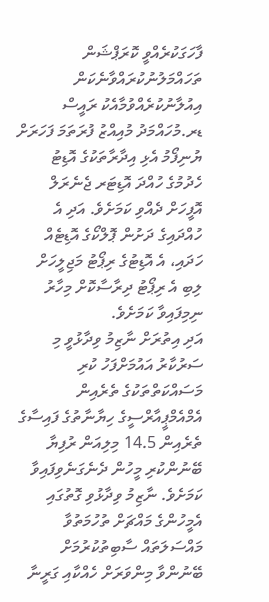ފާހަގަކުރެއްވީ ކޮރަޕްޝަން ތަހައްމަލުނުކުރައްވާނެކަން އިއުލާނުކުރެއްވުމާއެކު ރައީސް ޑރ.މުހައްމަދު މުއިއްޒު ފުރަތަމަ ފަހަރަށް ޔުނިފޯމު އެޅި އިދާރާތަކުގެ އޮޑިޓު ހެދުމުގެ ހުއްދަ އޮޑިޓަރ ޖެނެރަލް އޮފީހަށް ދެއްވި ކަމަށެވެ. އަދި އެ ހުއްދައިގެ ދަށުން ޕޮލްކޯގެ އޮޑިޓެއް ހަދައި، އެ އޮޑިޓުގެ ރިޕޯޓު މަޖިލީހަށް ލިބި އެ ރިޕޯޓު ދިރާސާކޮށް މިހާރު ނިމިފައިވާ ކަމަށެވެ.
އަދި އިތުރަށް ނާޒިމު ވިދާޅުވީ މި ސަރުކާރު އައުމަށްފަހު ކުރި މަސައްކަތްތަކުގެ ތެރެއިން އެމްއެމްޕީއާރްސީގެ ހިޔާނާތުގެ ފައިސާގެ ތެރެއިން 14.5 މިލިއަން ރުފިޔާ ބޭނުންކުރި މީހުން ދެނެގަނެވިފައިވާ ކަމަށެވެ. ނާޒިމު ވިދާޅުވި ގޮތުގައި  އެމީހުންގެ މައްޗަށް ތުހުމަތުވާ މައްސަލަތައް ސާބިތުކުރުމަށް ބޭނުންވާ މިންވަރަށް ހެއްކާއި ގަރީނާ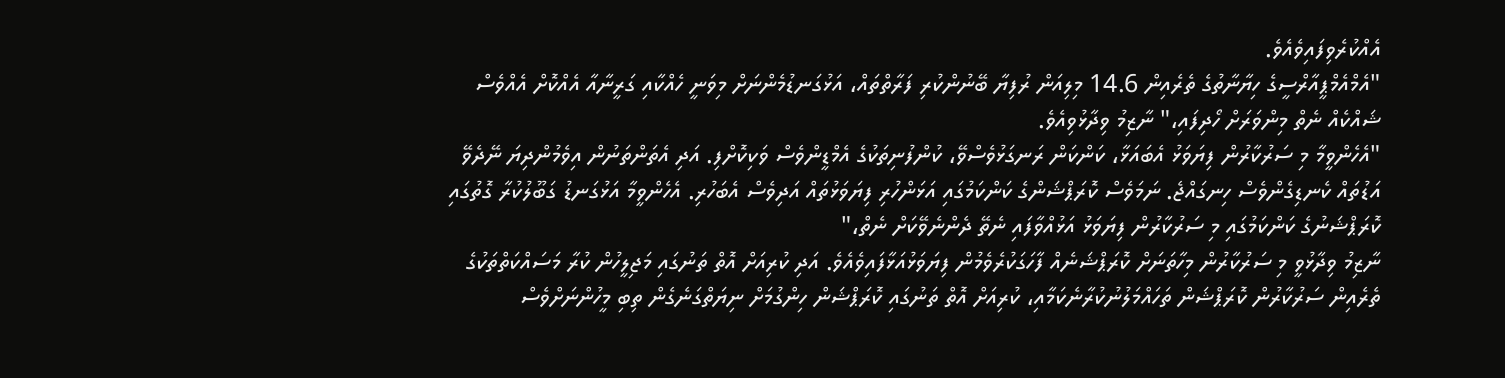އެއްކުރެވިފައިވެއެވެ.
"އެމްއެމްޕީއާރްސީގެ ހިޔާނާތުގެ ތެރެއިން 14.6 މިލިއަން ރުފިޔާ ބޭނުންކުރި ފަރާތްތައް، އަޅުގަނޑުމެންނަށް މިވަނީ ހެއްކާއި ގަރީނާއާ އެއްކޮށް އެއްވެސް ޝައްކެއް ނެތް މިންވަރަށް ހޯދިފައި،" ނާޒިމު ވިދާޅުވިއެވެ.
"އެހެންވީމާ މި ސަރުކާރުން ފިޔަވަޅު އެބައަޅާ، ކަންކަން ރަނގަޅުވެސްވޭ، ކުންފުނިތަކުގެ އެމްޑީންވެސް ވަކިކޮށްފި. އަދި އެތަންތަނުން އިވެމުންދިޔަ ނޭދެވޭ އަޑުތައް ކެނޑިގެންވެސް ހިނގައްޖެ. ނަމަވެސް ކޮރަޕްޝަންގެ ކަންކަމުގައި އަޅަންހުރި ފިޔަވަޅުތައް އަދިވެސް އެބަހުރި. އެހެންވީމާ އަޅުގަނޑު ގަބޫލުކުރާ ގޮތުގައި ކޮރަޕްޝަނުގެ ކަންކަމުގައި މި ސަރުކާރުން ފިޔަވަޅު އަޅުއްވާފައި ނެތޭ ދެންނެވޭކަށް ނެތް،"
ނާޒިމު ވިދާޅުވީ މި ސަރުކާރުން މިހާތަނަށް ކޮރަޕްޝަނެއް ފާހަގަކުރެވެމުން ފިޔަވަޅުއަޅާފައިވެއެވެ. އަދި ކުރިއަށް އޮތް ތަނުގައި މަޖިލީހުން ކުރާ މަސައްކަތްތަކުގެ ތެރެއިން ސަރުކާރުން ކޮރަޕްޝަން ތަހައްމަލުނުކުރާނެކަމާއި، ކުރިއަށް އޮތް ތަނުގައި ކޮރަޕްޝަން ހިންގުމަށް ނިޔަތްގަނެގެން ތިބި މީހުންނަށްވެސް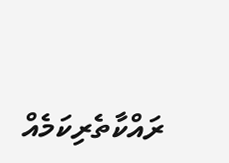ރައްކާތެރިކަމެއް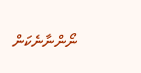ނޯންނާނެކަން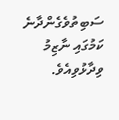ސަބިތުވެގެންދާނެ ކަމުގައި ނާޒިމު ވިދާޅުވިއެވެ.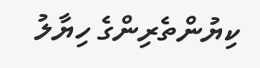ކިޔުންތެރިންގެ ހިޔާލު